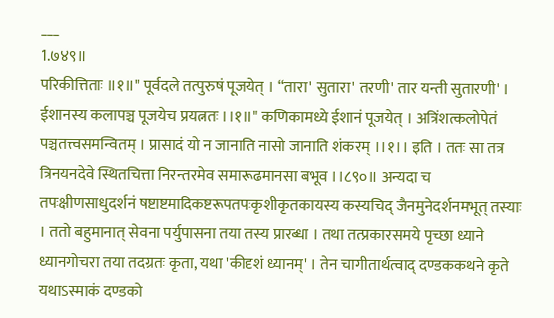___
1.७४९॥
परिकीत्तिताः ॥१॥" पूर्वदले तत्पुरुषं पूजयेत् । “तारा' सुतारा' तरणी' तार यन्ती सुतारणी' । ईशानस्य कलापञ्च पूजयेच प्रयत्नतः ।।१॥" कणिकामध्ये ईशानं पूजयेत् । अत्रिंशत्कलोपेतं पञ्चतत्त्वसमन्वितम् । प्रासादं यो न जानाति नासो जानाति शंकरम् ।।१।। इति । ततः सा तत्र त्रिनयनदेवे स्थितचित्ता निरन्तरमेव समारूढमानसा बभूव ।।८९०॥ अन्यदा च तपःक्षीणसाधुदर्शनं षष्टाष्टमादिकष्टरूपतपःकृशीकृतकायस्य कस्यचिद् जैनमुनेदर्शनमभूत् तस्याः । ततो बहुमानात् सेवना पर्युपासना तया तस्य प्रारब्धा । तथा तत्प्रकारसमये पृच्छा ध्याने ध्यानगोचरा तया तदग्रतः कृता, यथा 'कीदृशं ध्यानम्' । तेन चागीतार्थत्वाद् दण्डककथने कृते यथाऽस्माकं दण्डको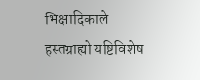भिक्षादिकाले हस्तग्राह्यो यष्टिविशेष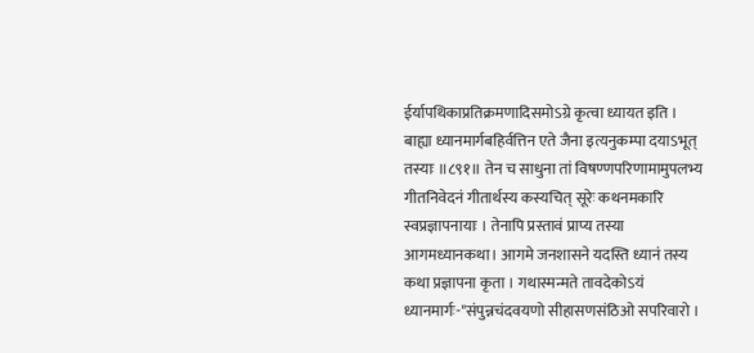ईर्यापथिकाप्रतिक्रमणादिसमोऽग्रे कृत्वा ध्यायत इति । बाह्या ध्यानमार्गबहिर्वत्तिन एते जैना इत्यनुकम्पा दयाऽभूत् तस्याः ॥८९१॥ तेन च साधुना तां विषण्णपरिणामामुपलभ्य गीतनिवेदनं गीतार्थस्य कस्यचित् सूरेः कथनमकारि स्वप्रज्ञापनायाः । तेनापि प्रस्तावं प्राप्य तस्या आगमध्यानकथा। आगमे जनशासने यदस्ति ध्यानं तस्य कथा प्रज्ञापना कृता । गथास्मन्मते तावदेकोऽयं ध्यानमार्गः-"संपुन्नचंदवयणो सीहासणसंठिओ सपरिवारो ।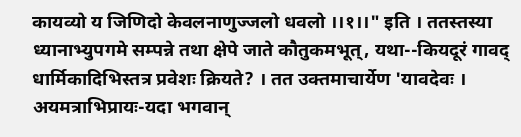कायव्यो य जिणिदो केवलनाणुज्जलो धवलो ।।१।।" इति । ततस्तस्या ध्यानाभ्युपगमे सम्पन्ने तथा क्षेपे जाते कौतुकमभूत्, यथा--कियदूरं गावद् धार्मिकादिभिस्तत्र प्रवेशः क्रियते? । तत उक्तमाचार्येण 'यावदेवः । अयमत्राभिप्रायः-यदा भगवान्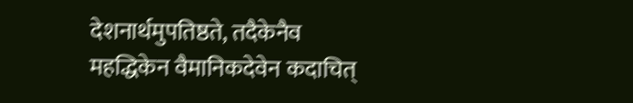देशनार्थमुपतिष्ठते, तदैकेनैव महद्धिकेन वैमानिकदेवेन कदाचित्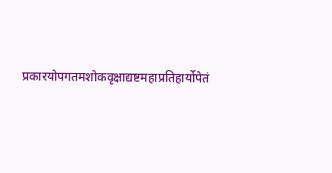प्रकारयोपगतमशोकवृक्षाद्यष्टमहाप्रतिहार्योपेतं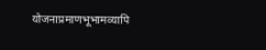योजनाप्रमाणभूभामव्यापि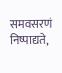समवसरणं निष्पाद्यते,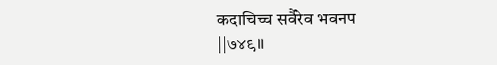कदाचिच्च सर्वैरेव भवनप
||७४९॥